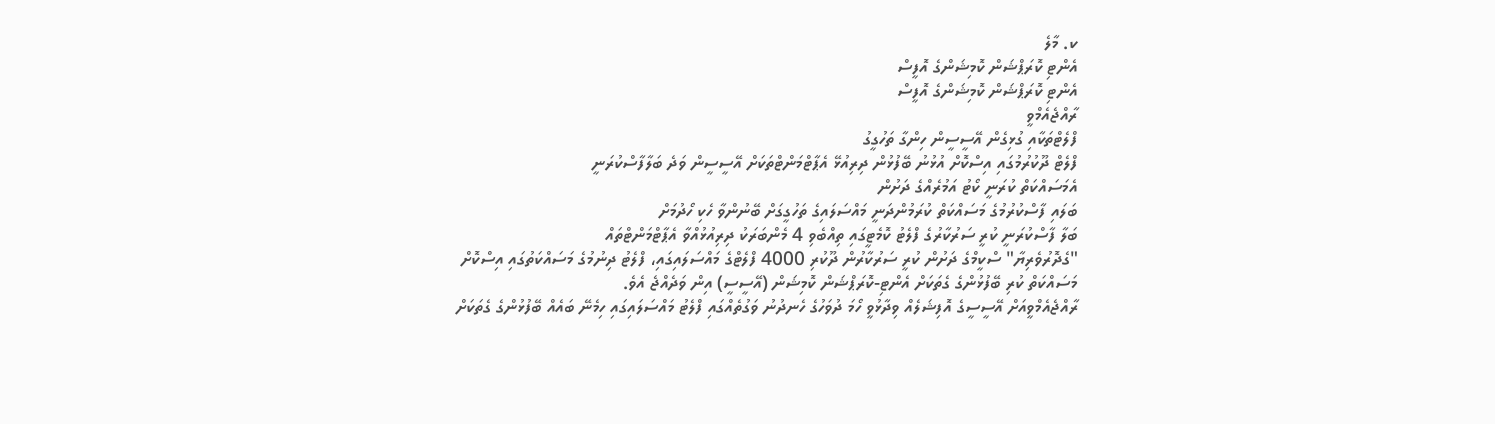ކ. މާލެ
އެންޓި ކޮރަޕްޝަން ކޮމިޝަންގެ އޮފީސް
އެންޓި ކޮރަޕްޝަން ކޮމިޝަންގެ އޮފީސް
ރާއްޖެއެމްވީ
ފްލެޓްތަކާއި ގުޅިގެން އޭސީސީން ހިންގާ ތަހުގީގު
ފްލެޓް ދޫކުރުމުގައި އިސްކޮށް އުޅުނު ބޭފުޅުން ދިރިއުޅޭ އެޕާޓްމަންޓްތަކަށް އޭސީސީން ވަދެ ބަލާފާސްކުރަނީ
އެމަސައްކަތް ކުރަނީ ކޯޓު އަމުރެއްގެ ދަށުން
ބަލައި ފާސްކުރުމުގެ މަސައްކަތް ކުރަމުންދަނީ މައްސަލައިގެ ތަހުގީގަށް ބޭނުންވާ ހެކި ހޯދުމަށް
ބަލާ ފާސްކުރަނީ ކުރީ ސަރުކާރުގެ ފްލެޓު ކޮމެޓީގައި ތިއްބެވި 4 މެންބަރަކު ދިރިއުޅުއްވާ އެޕާޓްމަންޓްތައް
"ގެދޮރުވެރިޔާ" ސްކީމްގެ ދަށުން ކުރީ ސަރުކާރުން ދޫކުރި 4000 ފްލެޓްގެ މައްސަލައިގައި، ފްލެޓު ދިނުމުގެ މަސައްކަތުގައި އިސްކޮށް މަސައްކަތް ކުރި ބޭފުޅުންގެ ގެތަކަށް އެންޓި-ކޮރަޕްޝަން ކޮމިޝަން (އޭސީސީ) އިން ވަދެއްޖެ އެވެ.
ރާއްޖެއެމްވީއަށް އޭސީސީގެ އޮފިޝަލެއް ވިދާޅުވީ ހޯމަ ދުވަހުގެ ހެނދުނު ވަގުތެއްގައި ފްލެޓު މައްސަލައިގައި ހިމެނޭ ބައެއް ބޭފުޅުންގެ ގެތަކަށް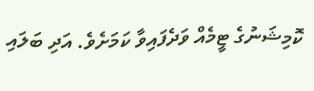ކޮމިޝަނުގެ ޓީމެއް ވަދެފައިވާ ކަމަށެވެ. އަދި ބަލައި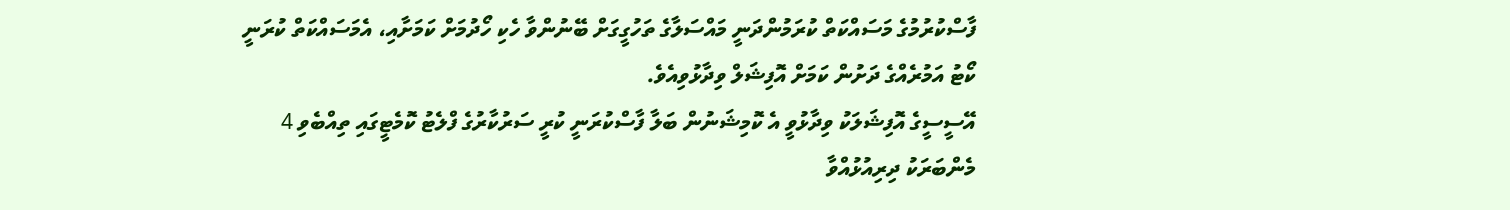ފާސްކުރުމުގެ މަސައްކަތް ކުރަމުންދަނީ މައްސަލާގެ ތަހުގީގަށް ބޭނުންވާ ހެކި ހޯދުމަށް ކަމަށާއި، އެމަސައްކަތް ކުރަނީ ކޯޓު އަމުރެއްގެ ދަށުން ކަމަށް އޮފިޝަލް ވިދާޅުވިއެވެ.
އޭސީސީގެ އޮފިޝަލަކު ވިދާޅުވީ އެ ކޮމިޝަނުން ބަލާ ފާސްކުރަނީ ކުރީ ސަރުކާރުގެ ފްލެޓު ކޮމެޓީގައި ތިއްބެވި 4 މެންބަރަކު ދިރިއުޅުއްވާ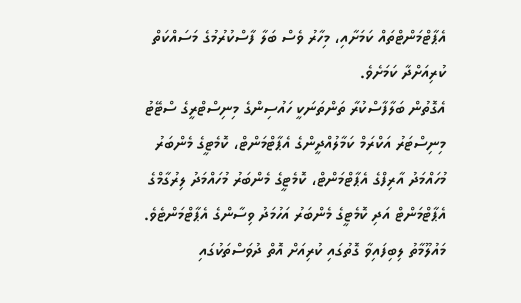އެޕާޓްމަންޓްތައް ކަމަށާއި، މިހާރު ވެސް ބަލާ ފާސްކުރުމުގެ މަސައްކަތް ކުރިއަށްދާ ކަމަށެވެ.
އެގޮތުން ބަލާފާސްކުރާ ތަންތަނަކީ ހައުސިންގެ މިނިސްޓްރީގެ ސްޓޭޓު މިނިސްޓަރު އަކްރަމް ކަމާލުއްދީންގެ އެޕާޓްމަންޓް، ކޮމެޓީގެ މެންބަރު މުހައްމަދު އާރިފްގެ އެޕާޓްމަންޓް، ކޮމެޓީގެ މެންބަރު މުހައްމަދު ލިރުގާމްގެ އެޕާޓްމަންޓް އަދި ކޮމެޓީގެ މެންބަރު އަހުމަދު ވިސާންގެ އެޕާޓްމަންޓެވެ.
މައުލޫމާތު ލިބިފައިވާ ގޮތުގައި ކުރިއަށް އޮތް ދުވަސްތަކުގައި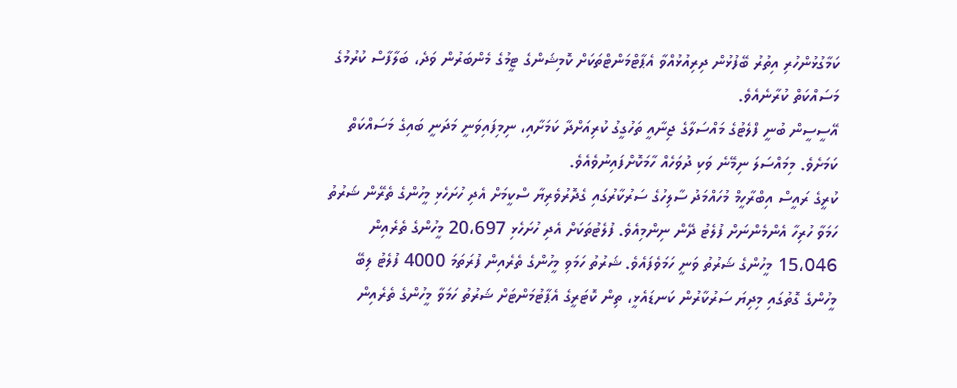ކަމާގުޅުންހުރި އިތުރު ބޭފުޅުން ދިރިއުޅުއްވާ އެޕާޓްމަންޓްތަކަށް ކޮމިޝަންގެ ޓީމުގެ މެންބަރުން ވަދެ، ބަލާފާސް ކުރުމުގެ މަސައްކަތް ކުރާނެއެވެ.
އޭސީސީން ބުނީ ފްލެޓުގެ މައްސަލާގެ ޖިނާއީ ތަހުގީގު ކުރިއަށްދާ ކަމަށާއި، ނިމިފައިވަނީ މަދަނީ ބައިގެ މަސައްކަތް ކަމަށެވެ. މިމައްސަލަ ނިމޭނެ ވަކި ދުވަހެއް ހާމަކޮށްފައިނުވެއެވެ.
ކުރީގެ ރައީސް އިބްރާހީމް މުހައްމަދު ސާލިހުގެ ސަރުކާރުގައި ގެދޮރުވެރިޔާ ސްކީމަށް އެދި ހުށަހެޅި މީހުންގެ ތެރޭން ޝަރުތު ހަމަވާ ހުރިހާ އެންމެންނަށް ފުލެޓު ދޭން ނިންމިއެވެ. ފުލެޓުތަކަށް އެދި ހުށަހެޅި 20،697 މީހުންގެ ތެރެއިން 15،046 މީހުންގެ ޝަރުތު ވަނީ ހަމަވެފައެވެ. ޝަރުތު ހަމަވި މީހުންގެ ތެރެއިން ފުރަތަމަ 4000 ފުލެޓު ލިބޭ މީހުންގެ ގޮތުގައި މިދިޔަ ސަރުކާރުން ކަނޑައެޅީ، ތިން ކޮޓަރީގެ އެޕާޓުމަންޓަށް ޝަރުތު ހަމަވާ މީހުންގެ ތެރެއިން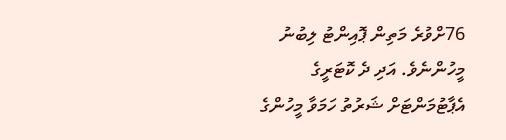76ށްވުރެ މަތިން ޕޮއިންޓު ލިބުނު މީހުންނެވެ. އަދި ދެ ކޮޓަރީގެ އެޕާޓުމަންޓަށް ޝަރުތު ހަމަވާ މީހުންގެ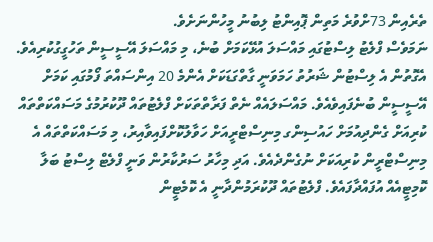ތެރެއިން 73ށްވުރެ މަތިން ޕޮއިންޓު ލިބުނު މީހުންނަށެވެ.
ނަމަވެސް ފްލެޓު ލިސްޓުގައި މައްސަލަ އުޅޭކަމަށް ބުނެ، މި މައްސަލަ އޭސީސީން ތަހުގީގުކުރިއެވެ. އެގޮތުން އެ ލިސްޓުން ޝަރުތު ހަމަވަނީ ގާތްގަޑަކަށް އެންމެ 20 އިންސައްތަ ފޯމުގައި ކަމަށް އޭސީސީން ބުނެފައިވެއެވެ. މައްސަލައެއް ނެތް ފަރާތްތަކަށް ފްލެޓުތައް ދޫކުރުމުގެ މަސައްކަތްތައް ކުރިއަށް ގެންދިއުމަށް ހައުސިންގ މިނިސްޓްރީއަށް ހަވާލުކޮށްފައިވާއިރު، މި މަސައްކަތްތައް އެ މިނިސްޓްރީން ކުރިއަކަށް ނުގެންދެއެވެ. އަދި މިހާރު ސަރުކާރުން ވަނީ ފްލެޓް ލިސްޓު ބަލާ ކޮމިޓީއެއް އުފައްދާފައެވެ. ފްލެޓުތައް ދޫކުރަމުންދާނީ އެ ކޮމެޓީން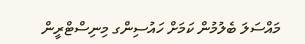މައްސަލަ ބެލުމުން ކަމަށް ހައުސިންގ މިނިސްޓްރީން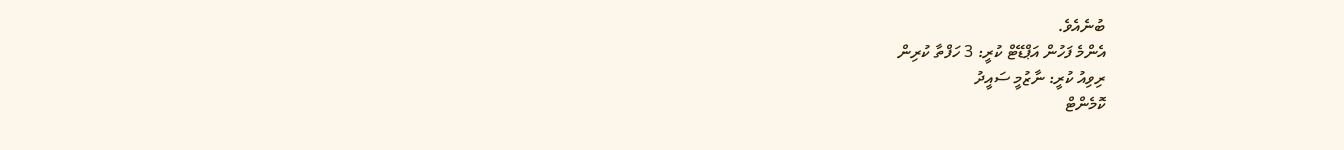ބުނެއެވެ.
އެންމެ ފަހުން އަޕްޑޭޓް ކުރީ: 3 ހަފްތާ ކުރިން
ރިވިއު ކުރީ: ނާޒުމީ ސައީދު
ކޮމެންޓް